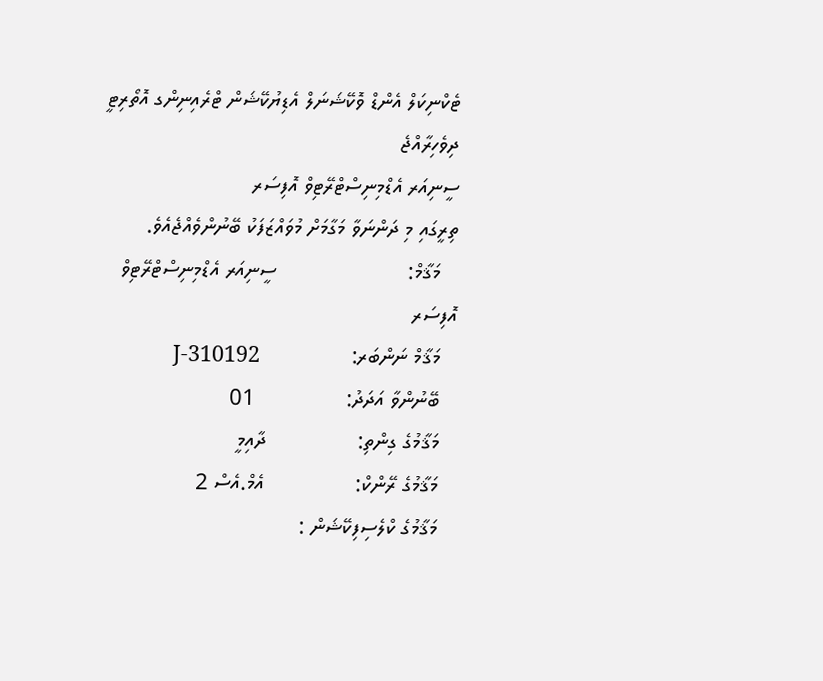ޓެކްނިކަލް އެންޑް ވޮކޭޝަނަލް އެޑިޔުކޭޝަން ޓްރެއިނިންގ އޮތޯރިޓީ
ދިވެހިރާއްޖެ
ސީނިއަރ އެޑްމިނިސްޓްރޭޓިވް އޮފިސަރ
ތިރީގައި މި ދަންނަވާ މަގާމަށް މުވައްޒަފަކު ބޭނުންވެއްޖެއެވެ.
   މަޤާމް:                       ސީނިއަރ އެޑްމިނިސްޓްރޭޓިވް އޮފިސަރ
   މަޤާމް ނަންބަރ:                J-310192
   ބޭނުންވާ އަދަދު:                01
   މަޤާމުގެ ގިންތި:                ދާއިމީ
   މަޤާމުގެ ރޭންކް:                އެމް.އެސް 2
   މަޤާމުގެ ކްލެސިފިކޭޝަން :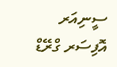ސީނިއަރ އޮފިސަރ ގްރޭޑް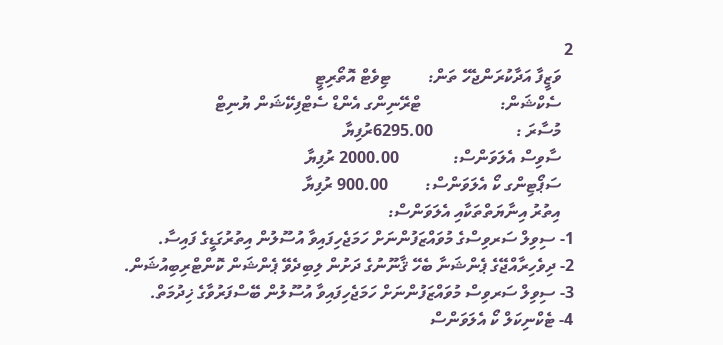2
   ވަޒީފާ އަދާކުރަންޖެހޭ ތަން:         ޓިވެޓް އޮތޯރިޓީ
   ސެކްޝަން:                   ޓްރޭނިންގ އެންޑް ސެޓްފިކޭޝަން ޔުނިޓް
   މުސާރަ :                    6295.00ރުފިޔާ
   ސާވިސް އެލަވަންސް:             2000.00 ރުފިޔާ
   ސަޕޯޓިންގ ކޯ އެލަވަންސް:         900.00 ރުފިޔާ
   އިތުރު އިނާޔަތްތަކާއި އެލަވަންސް:
1- ސިވިލް ސަރވިސްގެ މުވައްޒަފުންނަށް ހަމަޖެހިފައިވާ އުސޫލުން އިތުރުގަޑީގެ ފައިސާ.
2- ދިވެހިރާއްޖޭގެ ޕެންޝަނާ ބެހޭ ޤާނޫނުގެ ދަށުން ލިބިދެވޭ ޕެންޝަން ކޮންޓްރިބިއުޝަން.
3- ސިވިލް ސަރވިސް މުވައްޒަފުންނަށް ހަމަޖެހިފައިވާ އުސޫލުން ބޭސްފަރުވާގެ ޚިދުމަތް.
4- ޓެކްނިކަލް ކޯ އެލަވަންސް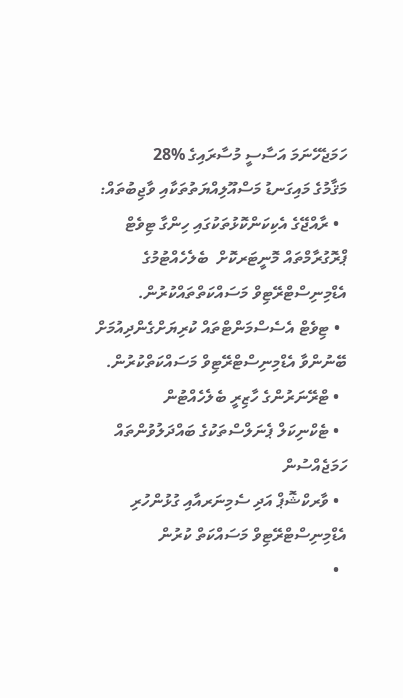ހަމަޖެހޭނަމަ އަސާސީ މުސާރައިގެ %28
މަޤާމުގެ މައިގަނޑު މަސްއޫލިއްޔަތުތަކާއި ވާޖިބުތައް:
  • ރާއްޖޭގެ އެކިކަންކޮޅުތަކުގައި ހިންގާ ޓިވެޓް ޕްރޮގުރާމްތައް މޮނީޓަރކޮށް  ބެލެހެއްޓުމުގެ އެޑްމިނިސްޓްރޭޓިވް މަސައްކަތްތައްކުރުން.
  • ޓިވެޓް އެސެސްމަންޓްތައް ކުރިޔަށްގެންދިއުމަށް ބޭނުންވާ އެޑްމިނިސްޓްރޭޓިވް މަސައްކަތްކުރުން.
  • ޓްރޭނަރުންގެ ހާޒިރީ ބެލެހެއްޓުން
  • ޓެކްނިކަލް ޕެނަލްސްތަކުގެ ބައްދަލުވުންތައް ހަމަޖެއްސުން
  • ވާރކްޝޮޕް އަދި ސެމިނަރއާއި ގުޅުންހުރި އެޑްމިނިސްޓްރޭޓިވް މަސައްކަތް ކުރުން
  •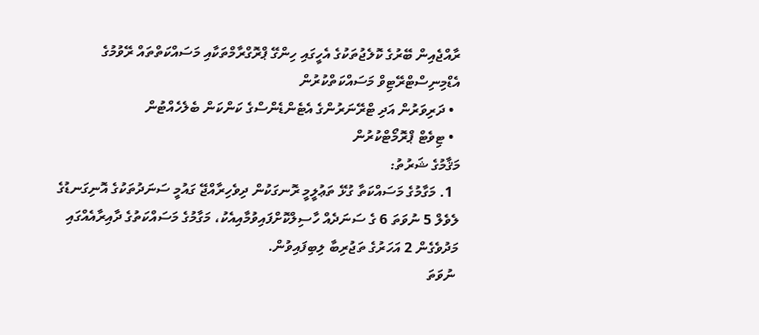ރާއްޖެއިން ބޭރުގެ ކޮލެޖުތަކުގެ އެހީގައި ހިންގޭ ޕްރޮގްރާމްތަކާއި މަސައްކަތްތައް ރޭވުމުގެ އެޑްމިނިސްޓްރޭޓިވް މަސައްކަތްކުރުން
  • ދަރިވަރުން އަދި ޓްރޭނަރުންގެ އެޓެންޑެންސްގެ ކަންކަން ބެލެހެއްޓުން
  • ޓިވެޓް ޕްރޮމޯޓްކުރުން
މަޤާމުގެ ޝަރުތު:
  1. މަގާމުގެ މަސައްކަތާ ގުޅޭ ތަޢުލީމީ ރޮނގަކުން ދިވެހިރާއްޖޭ ގައުމީ ސަނަދުތަކުގެ އޮނިގަނޑުގެ ލެވެލް 5 ނުވަތަ 6 ގެ ސަނަދެއް ހާސިލްކޮށްފައިވުމާއިއެކު، މަގާމުގެ މަސައްކަތުގެ ދާއިރާއެއްގައި މަދުވެގެން 2 އަހަރުގެ ތަޖުރިބާ ލިބިފައިވުން.
 ނުވަތަ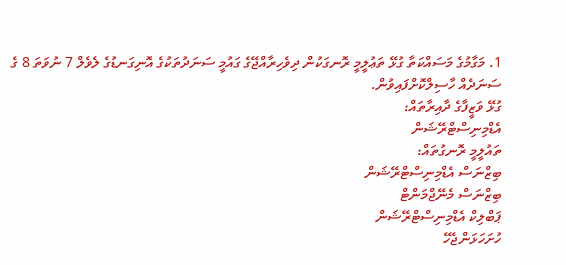1. މަގާމުގެ މަސައްކަތާ ގުޅޭ ތަޢުލީމީ ރޮނގަކުން ދިވެހިރާއްޖޭގެ ގައުމީ ސަނަދުތަކުގެ އޮނިގަނޑުގެ ލެވެލް 7 ނުވަތަ 8 ގެ ސަނަދެއް ހާސިލްކޮށްފައިވުން.
ގުޅޭ ވަޒީފާގެ ދާއިރާތައް:
އެޑްމިނިސްޓްރޭޝަން
ތައުލީމީ ރޮނގުތައް:
ބިޒްނަސް އެޑްމިނިސްޓްރޭޝަން
ބިޒްނަސް މެނޭޖްމަންޓް
ޕަބްލިކް އެޑްމިނިސްޓްރޭޝަން
ހުށަހަޅަންޖެހޭ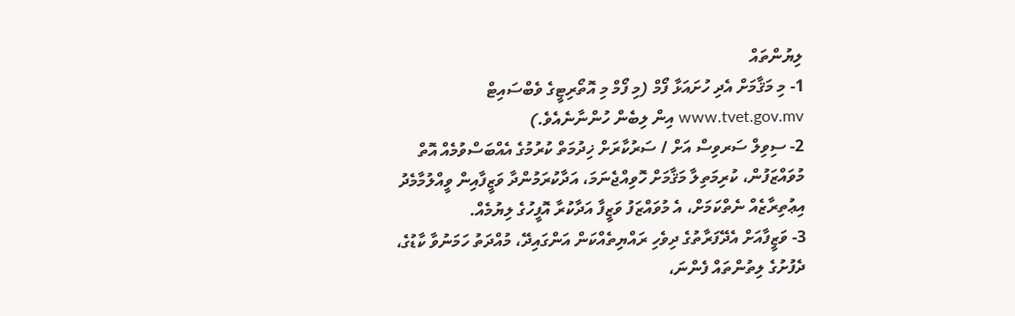ލިޔުންތައް
1- މި މަޤާމަށް އެދި ހުށައަޅާ ފޯމް (މި ފޯމް މި އޮތޯރިޓީގެ ވެބްސައިޓް  www.tvet.gov.mv އިން ލިބެން ހުންނާނެއެވެ.)
2- ސިވިލް ސަރވިސް އަށް / ސަރުކާރަށް ޚިދުމަތް ކުރުމުގެ އެއްބަސްވުމެއް އޮތް މުވައްޒަފުން، ކުރިމަތިލާ މަޤާމަށް ހޮވިއްޖެނަމަ، އަދާކުރަމުންދާ ވަޒީފާއިން ވީއްލުމާމެދު އިޢުތިރާޒެއް ނެތްކަމަށް، އެ މުވައްޒަފު ވަޒީފާ އަދާކުރާ އޮފީހުގެ ލިޔުމެއް.
3- ވަޒީފާއަށް އެދޭފަރާތުގެ ދިވެހި ރައްޔިތެއްކަން އަންގައިދޭ، މުއްދަތު ހަމަނުވާ ކާޑުގެ، ދެފުށުގެ ލިތުންތައް ފެންނަ،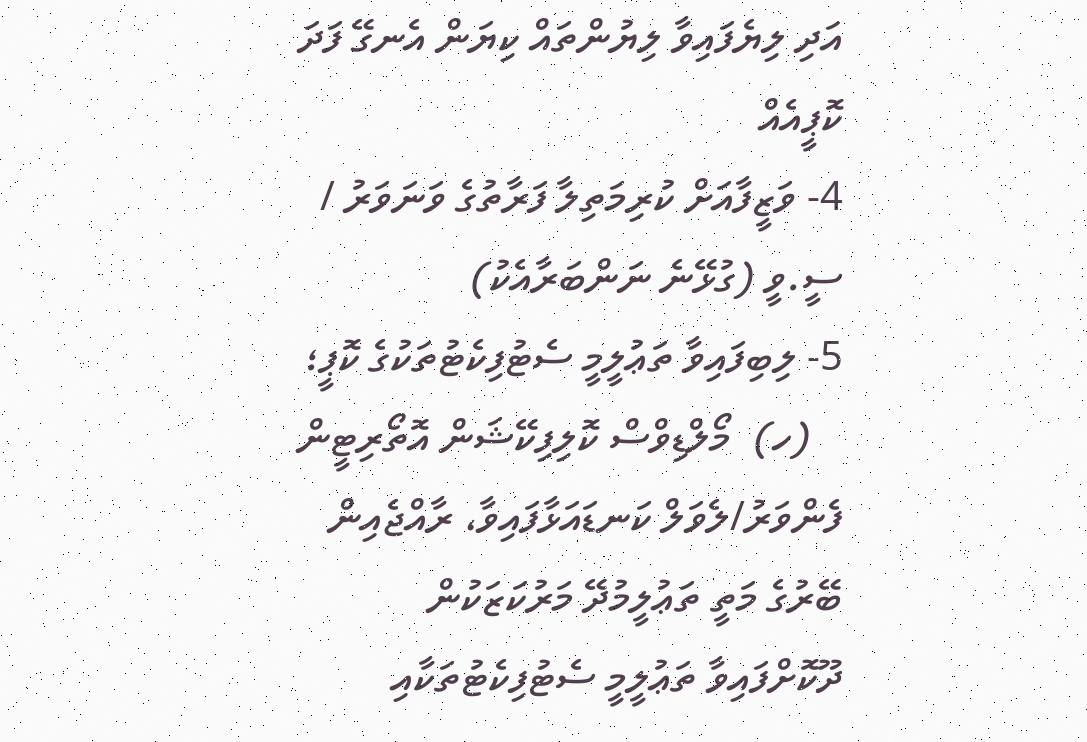އަދި ލިޔެފައިވާ ލިޔުންތައް ކިޔަން އެނގޭ ފަދަ ކޮޕީއެއް
4- ވަޒީފާއަށް ކުރިމަތިލާ ފަރާތުގެ ވަނަވަރު / ސީ.ވީ (ގުޅޭނެ ނަންބަރާއެކު)
5- ލިބިފައިވާ ތަޢުލީމީ ސެޓުފިކެޓުތަކުގެ ކޮޕީ؛
   (ހ)  މޯލްޑިވްސް ކޮލިފިކޭޝަން އޮތޯރިޓީން ފެންވަރު/ލެވަލް ކަނޑައަޅާފައިވާ، ރާއްޖެއިން ބޭރުގެ މަތީ ތަޢުލީމުދޭ މަރުކަޒަކުން ދޫކޮށްފައިވާ ތަޢުލީމީ ސެޓުފިކެޓުތަކާއި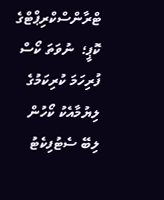ޓްރާންސްކްރިޕްޓްގެ ކޮޕީ؛  ނުވަތަ ކޯސް ފުރިހަމަ ކުރިކަމުގެ ލިޔުމާއެކު ކޯހުން ލިބޭ ސެޓުފިކެޓު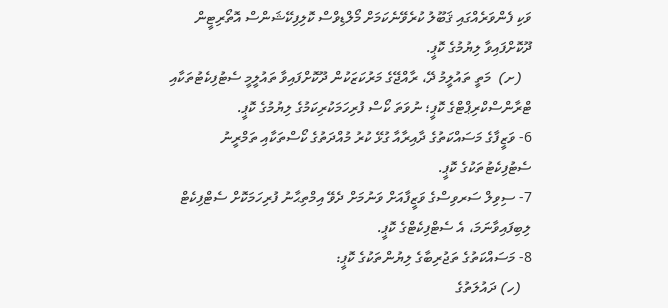ވަކި ފެންވަރެއްގައި ޤަބޫލު ކުރެވޭނެކަމަށް މޯލްޑިވްސް ކޮލިފިކޭޝަންސް އޮތޯރިޓީން ދޫކޮށްފައިވާ ލިޔުމުގެ ކޮޕީ.
   (ށ)  މަތީ ތައުލީމު ދޭ، ރާއްޖޭގެ މަރުކަޒަކުން ދޫކޮށްފައިވާ ތައުލީމީ ސެޓުފިކެޓުތަކާއި ޓްރާންސްކްރިޕްޓްގެ ކޮޕީ؛ ނުވަތަ ކޯސް ފުރިހަމަކުރިކަމުގެ ލިޔުމުގެ ކޮޕީ.
6- ވަޒީފާގެ މަސައްކަތުގެ ދާއިރާއާ ގުޅޭ ކުރު މުއްދަތުގެ ކޯސްތަކާއި ތަމްރީނު ސެޓުފިކެޓުތަކުގެ ކޮޕީ.
7- ސިވިލް ސަރވިސްގެ ވަޒީފާއަށް ވަނުމަށް ދެވޭ އިމްތިޙާނު ފުރިހަމަކޮށް ސެޓްފިކެޓް ލިބިފައިވާނަމަ، އެ ސެޓްފިކެޓްގެ ކޮޕީ.
8- މަސައްކަތުގެ ތަޖުރިބާގެ ލިޔުންތަކުގެ ކޮޕީ:
   (ހ) ދައުލަތުގެ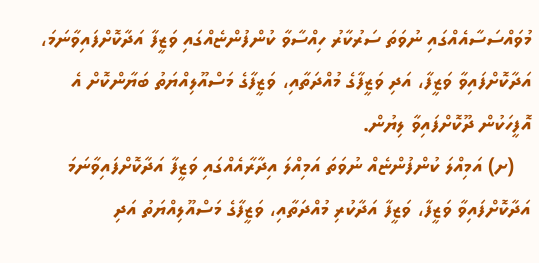މުވައްސަސާއެއްގައި ނުވަތަ ސަރުކާރު ހިއްސާވާ ކުންފުންޏެއްގައި ވަޒީފާ އަދާކޮށްފައިވާނަމަ، އަދާކޮށްފައިވާ ވަޒީފާ، އަދި ވަޒީފާގެ މުއްދަތާއި، ވަޒީފާގެ މަސްއޫލިއްޔަތު ބަޔާންކޮށް އެ އޮފީހަކުން ދޫކޮށްފައިވާ ލިޔުން.
   (ށ) އަމިއްލަ ކުންފުންޏެއް ނުވަތަ އަމިއްލަ އިދާރާއެއްގައި ވަޒީފާ އަދާކޮށްފައިވާނަމަ އަދާކޮށްފައިވާ ވަޒީފާ، ވަޒީފާ އަދާކުރި މުއްދަތާއި، ވަޒީފާގެ މަސްއޫލިއްޔަތު އަދި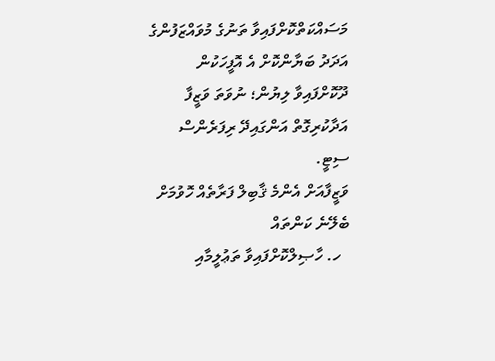މަސައްކަތްކޮށްފައިވާ ތަނުގެ މުވައްޒަފުންގެ އަދަދު ބަޔާންކޮށް އެ އޮފީހަކުން ދޫކޮށްފައިވާ ލިޔުން؛ ނުވަތަ ވަޒީފާ އަދާކުރިގޮތް އަންގައިދޭ ރިފަރެންސް ސިޓީ.
ވަޒީފާއަށް އެންމެ ޤާބިލް ފަރާތެއް ހޮވުމަށް ބެލޭނެ ކަންތައް
  ހ. ހާޞިލްކޮށްފައިވާ ތަޢުލީމާއި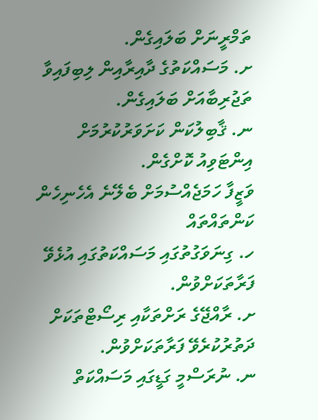ތަމްރީނަށް ބަލައިގެން.
ށ. މަސައްކަތުގެ ދާއިރާއިން ލިބިފައިވާ ތަޖުރިބާއަށް ބަލައިގެން.
ނ. ޤާބިލުކަން ކަށަވަރުކުރުމަށް އިންޓަވިއު ކޮށްގެން.
ވަޒީފާ ހަމަޖެއްސުމަށް ބެލޭނެ އެހެނިހެން ކަންތައްތައް
ހ. ގިނަވަގުތުގައި މަސައްކަތުގައި އުޅެވޭ ފަރާތަކަށްވުން.
ށ. ރާއްޖޭގެ ރަށްތަކާއި ރިސޯޓްތަކަށް ދަތުރުކުރެވޭ ފަރާތަކަށްވުން.
ނ. ނުރަސްމީ ގަޑީގައި މަސައްކަތް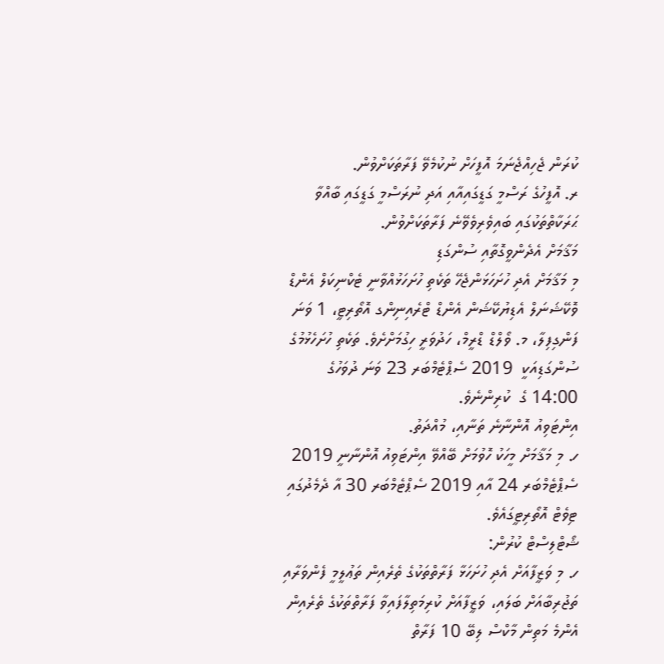ކުރަން ޖެހިއްޖެނަމަ އޮފީހަށް ނުކުމެވޭ ފަރާތަކަށްވުން.
ރ. އޮފީހުގެ ރަސްމީ ގަޑީގައިއާއި އަދި ނުރަސްމީ ގަޑީގައި ބާއްވާ ޙަރަކާތްތަކުގައި ބައިވެރިވެވޭނެ ފަރާތަކަށްވުން.
މަޤާމަށް އެދެންވީގޮތާއި ސުންގަޑި
މި މަޤާމަށް އެދި ހުށަހަޅަންޖެހޭ ތަކެތި ހުށަހަޅުއްވާނީ ޓެކްނިކަލް އެންޑް ވޮކޭޝަނަލް އެޑިޔުކޭޝަން އެންޑް ޓްރެއިނިންގ އޮތޯރިޓީ، 1 ވަނަ ފަންގިފިލާ، މ. ވޯލްޑް ޑްރީމް، ހަދުވަރީ ހިގުމަށްށެވެ. ތަކެތި ހުށަހެޅުމުގެ ސުންގަޑިއަކީ  2019 ސެޕްޓެމްބަރ 23 ވަނަ ދުވަހުގެ 14:00 ގެ  ކުރިންނެވެ.
އިންޓަވިއު އޮންނާނެ ތަނާއި، މުއްދަތު.
ހ. މި މަޤާމަށް މީހަކު ހޮވުމަށް ބޭއްވޭ އިންޓަވިއު އޮންނާނީ 2019 ސެޕްޓެމްބަރ 24 އާއި 2019 ސެޕްޓެމްބަރ 30 އާ ދެމެދުގައި ޓިވެޓް އޮތޯރިޓީގައެވެ.
ޝޯޓްލިސްޓް ކުރުން:
ހ. މި ވަޒީފާއަށް އެދި ހުށަހަޅާ ފަރާތްތަކުގެ ތެރެއިން ތަޢުލީމީ ފެންވަރާއި ތަޖުރިބާއަށް ބަލައި، ވަޒީފާއަށް ކުރިމަތިލާފައިވާ ފަރާތްތަކުގެ ތެރެއިން އެންމެ މަތިން މާކްސް ލިބޭ 10 ފަރާތް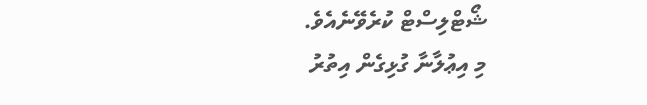ޝޯޓްލިސްޓް ކުރެވޭނެއެވެ.
މި އިޢުލާނާ ގުޅިގެން އިތުރު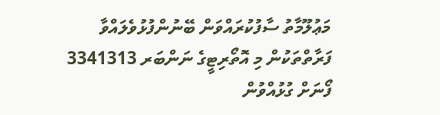މަޢުލޫމާތު ސާފުކުރައްވަން ބޭނުންފުޅުވެލައްވާ ފަރާތްތަކުން މި އޮތޯރިޓީގެ ނަންބަރ 3341313 ފޯނަށް ގުޅުއްވުން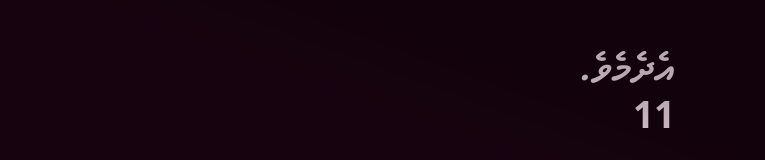އެދެމެވެ.
11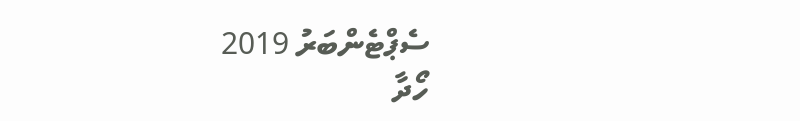ސެޕްޓެންބަރު 2019
ހޯދާ